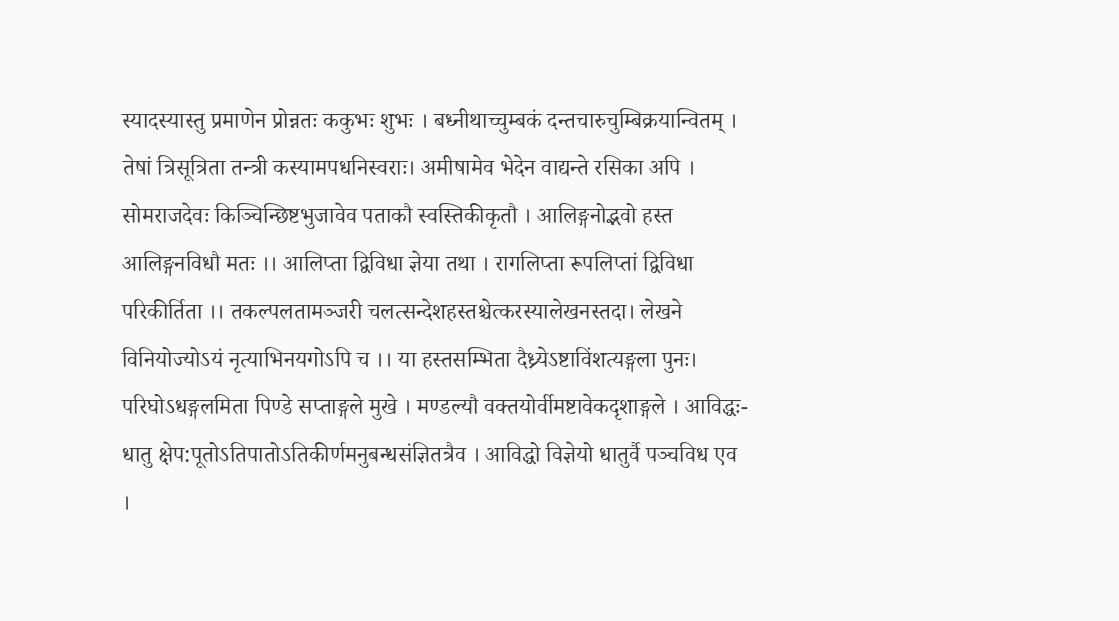स्यादस्यास्तु प्रमाणेन प्रोन्नतः ककुभः शुभः । बध्नीथाच्चुम्बकं दन्तचारुचुम्बिक्रयान्वितम् । तेषां त्रिसूत्रिता तन्त्री कस्यामपधनिस्वराः। अमीषामेव भेदेन वाद्यन्ते रसिका अपि । सोमराजदेवः किञ्चिन्छिष्टभुजावेव पताकौ स्वस्तिकीकृतौ । आलिङ्गनोद्भवो हस्त आलिङ्गनविधौ मतः ।। आलिप्ता द्विविधा ज्ञेया तथा । रागलिप्ता रूपलिप्तां द्विविधा परिकीर्तिता ।। तकल्पलतामञ्जरी चलत्सन्देशहस्तश्चेत्करस्यालेखनस्तदा। लेखने विनियोज्योऽयं नृत्याभिनयगोऽपि च ।। या हस्तसम्भिता दैध्र्येऽष्टाविंशत्यङ्गला पुनः। परिघोऽधङ्गलमिता पिण्डे सप्ताङ्गले मुखे । मण्डल्यौ वक्तयोर्वीमष्टावेकदृशाङ्गले । आविद्धः-धातु क्षेप:पूतोऽतिपातोऽतिकीर्णमनुबन्धसंज्ञितत्रैव । आविद्धो विज्ञेयो धातुर्वै पञ्चविध एव ।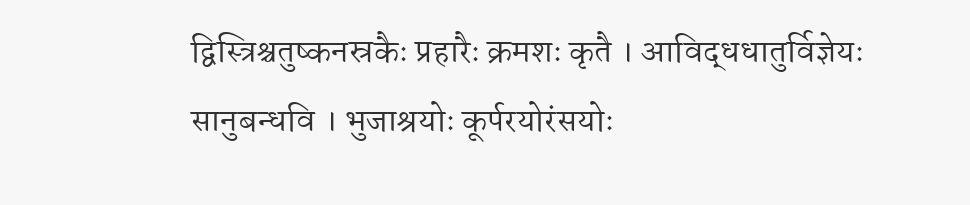द्विस्त्रिश्चतुष्कनस्रकैः प्रहारैः क्रमशः कृतै । आविद्धधातुर्विज्ञेयः सानुबन्धवि । भुजाश्रयोः कूर्परयोरंसयोः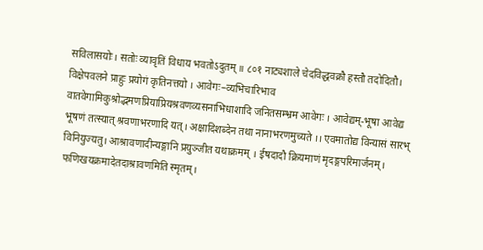सविलासयोः। सतोः व्यावृतिं विधाय भवतोऽदुतम् ॥ ८०१ नाट्यशाले चेदविद्धवक्रौ हस्तौ तदोदितौ। विक्षेपवलने प्राहुः प्रयोगं कृतिनत्तयो । आवेगः–व्यभिचारिभाव वातवेगामिकुश्रोद्भमणप्रियाप्रियश्रवणव्यसनाभिधाशादि जनितसम्भ्रम आवेगः । आवेद्यम्-भूषा आवेद्य भूषणं तत्स्यात् श्रवणाभरणादि यत्। अक्षादिशब्देन तथा नानाभरणमुच्यते ।। एवमातोद्य विन्यासं सारभ् विनियुज्यतु। आश्रावणादीन्यङ्गानि प्रयुञ्जीत यथाक्रमम् । ईषदादौ क्रियमाणं मृदङ्गपरिमार्जनम्। फणिखयक्रमादेतदाश्रावणमिति स्मृतम्।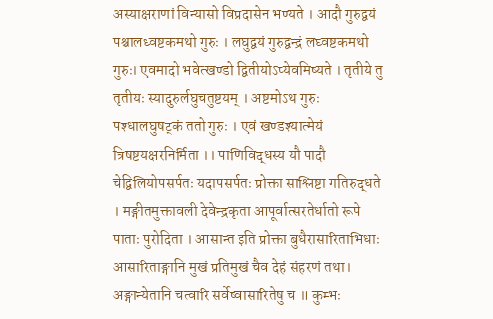अस्याक्षराणां विन्यासो विप्रदासेन भण्यते । आदौ गुरुद्वयं पश्चालध्वष्टकमथो गुरुः । लघुद्वयं गुरुद्वन्द्रं लघ्वष्टकमथो गुरुः। एवमादो भवेत्खण्डो द्वितीयोऽप्येवमिष्यते । तृतीये तु तृतीयः स्यादुरुर्लघुचतुष्टयम् । अष्टमोऽथ गुरुः पश्धालघुषट्कं ततो गुरुः । एवं खण्डश्यात्मेयं त्रिषष्टयक्षरनिर्मिता ।। पाणिविद्धस्य यौ पादौ चेद्विलियोपसर्पतः यदापसर्पतः प्रोक्ता साश्लिष्टा गतिरुद्धते । मङ्गीतमुक्तावली देवेन्द्रकृता आपूर्वात्सरतेर्धातो रूपे पाताः पुरोदिता । आसान्त इति प्रोक्ता बुधैरासारिताभिधाः आसारिताङ्गानि मुखं प्रतिमुखं चैव देहं संहरणं तथा। अङ्गान्येतानि चत्वारि सर्वेष्वासारितेषु च ॥ कुम्भः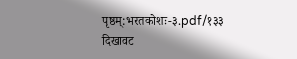पृष्ठम्:भरतकोशः-३.pdf/१३३
दिखावट